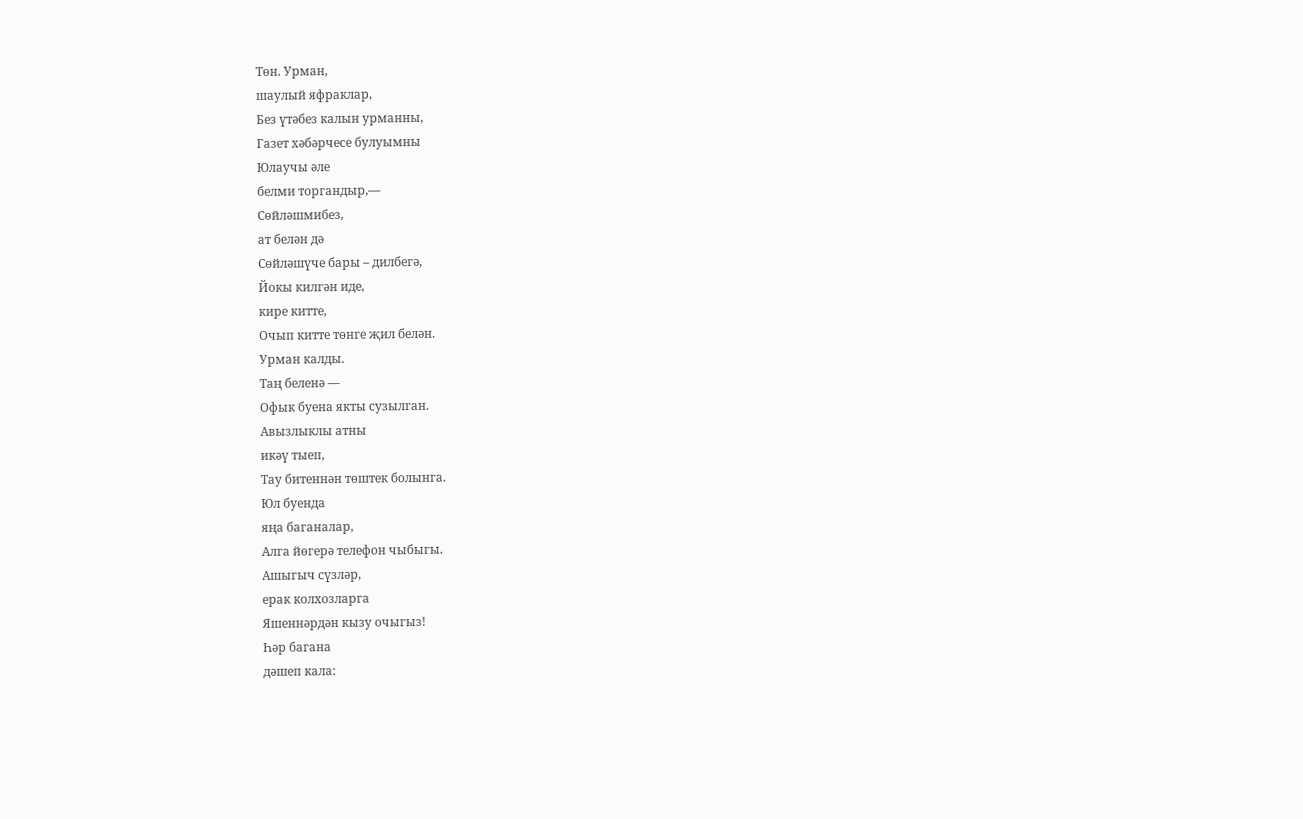Төн. Урман,
шаулый яфраклар,
Без үтәбез калын урманны,
Газет хәбәрчесе булуымны
Юлаучы әле
белми торгандыр,—
Сөйләшмибез,
ат белән дә
Сөйләшүче бары – дилбегә,
Йокы килгән иде,
кире китте,
Очып китте төнге җил белән.
Урман калды.
Таң беленә —
Офык буена якты сузылган.
Авызлыклы атны
икәү тыеп,
Тау битеннән төштек болынга.
Юл буенда
яңа баганалар,
Алга йөгерә телефон чыбыгы.
Ашыгыч сүзләр,
ерак колхозларга
Яшеннәрдән кызу очыгыз!
Һәр багана
дәшеп кала: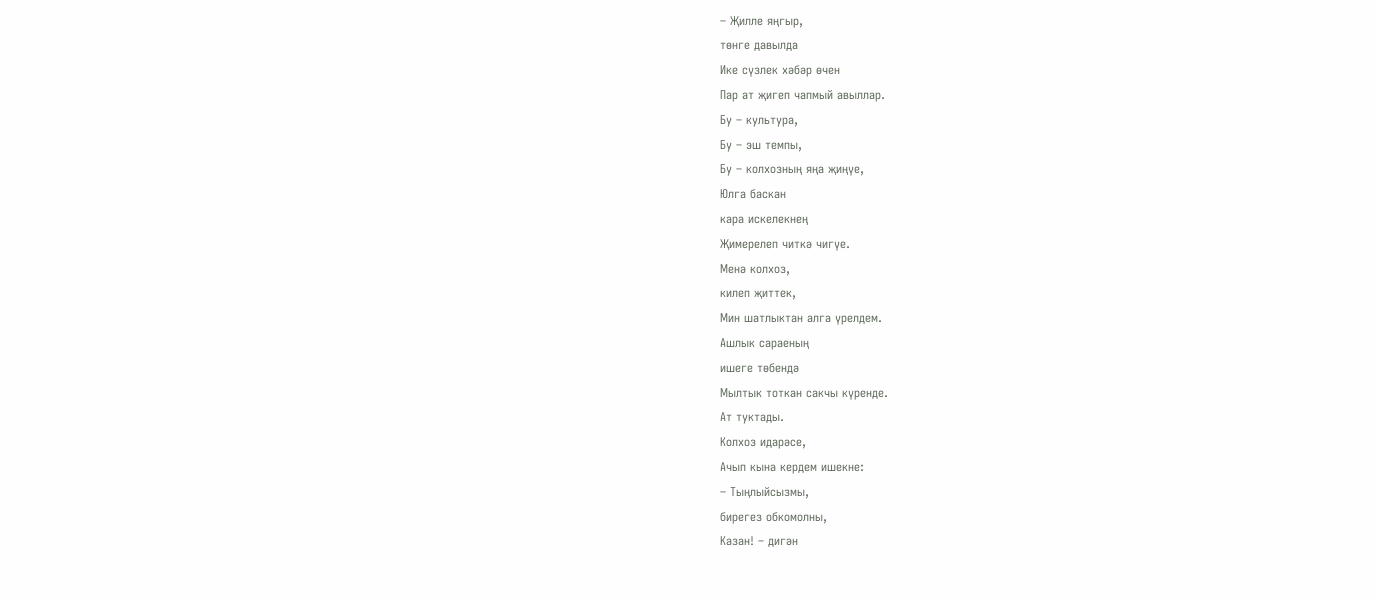– Җилле яңгыр,
төнге давылда
Ике сүзлек хәбәр өчен
Пар ат җигеп чапмый авыллар.
Бу – культура,
Бу – эш темпы,
Бу – колхозның яңа җиңүе,
Юлга баскан
кара искелекнең
Җимерелеп читкә чигүе.
Менә колхоз,
килеп җиттек,
Мин шатлыктан алга үрелдем.
Ашлык сараеның
ишеге төбендә
Мылтык тоткан сакчы күренде.
Ат туктады.
Колхоз идарәсе,
Ачып кына кердем ишекне:
– Тыңлыйсызмы,
бирегез обкомолны,
Казан! – дигән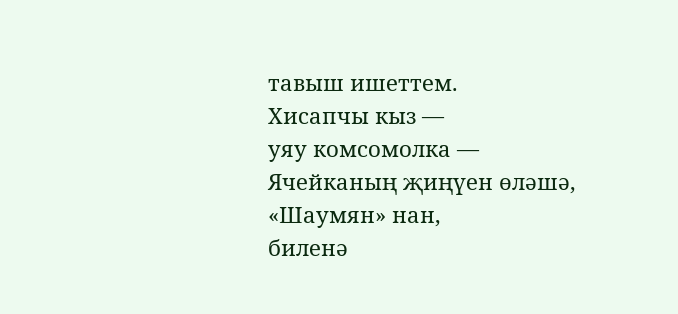тавыш ишеттем.
Хисапчы кыз —
уяу комсомолка —
Ячейканың җиңүен өләшә,
«Шаумян» нан,
биленә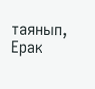таянып,
Ерак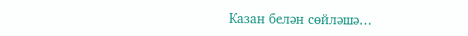Казан белән сөйләшә…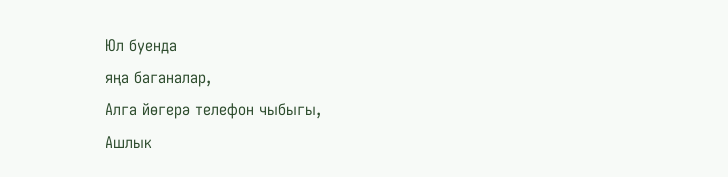Юл буенда
яңа баганалар,
Алга йөгерә телефон чыбыгы,
Ашлык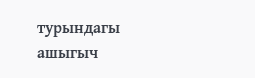турындагы
ашыгыч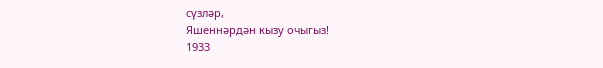сүзләр,
Яшеннәрдән кызу очыгыз!
1933